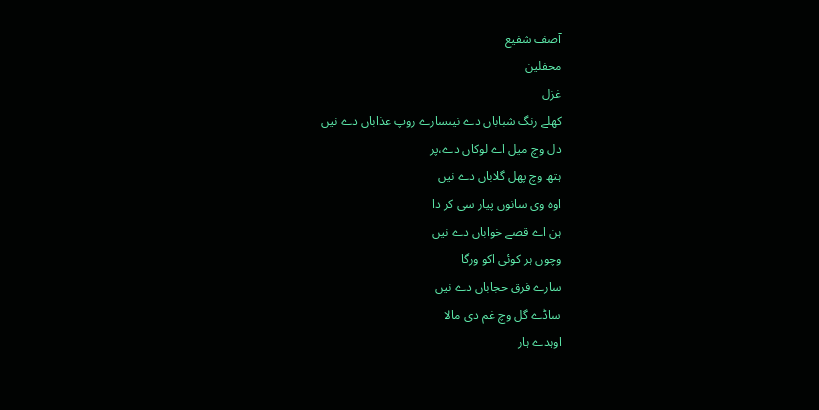آصف شفیع
محفلین
غزل
کھلے رنگ شباباں دے نیںسارے روپ عذاباں دے نیں
دل وچ میل اے لوکاں دے،پر
ہتھ وچ پھل گلاباں دے نیں
اوہ وی سانوں پیار سی کر دا
ہن اے قصے خواباں دے نیں
وچوں ہر کوئی اکو ورگا
سارے فرق حجاباں دے نیں
ساڈے گل وچ غم دی مالا
اوہدے ہار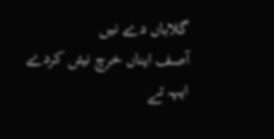گلاباں دے نیں
آصف ایناں خرچ نیئں کردے
ایہہ تے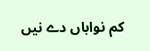کم نواباں دے نیں